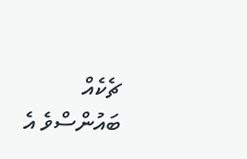ޗެކެއް ބައުންސްވެ އެ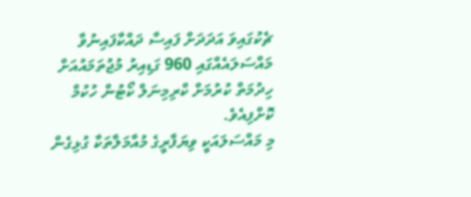ޗެކުގައިވަ އަދަދަށް ފައިސާ ދައްކާފައިނުވާ މައްސަލައެއްގައި 960 ގަޑިއިރު މުޖުތަމައުއަށް ހިދުމަތް ކުރުމަށް ކްރިމިނަލް ކޯޓުން ހުކުމް ކޮށްފިއެވެ.
މި މައްސަލައަކީ ވިޔަފާރީގެ މުއާމަލާތަކާ ގުޅިގެން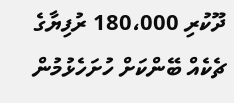ދޫކުރި 180،000 ރުފިޔާގެ ޗެކެއް ބޭންކަށް ހުށަހެޅުމުން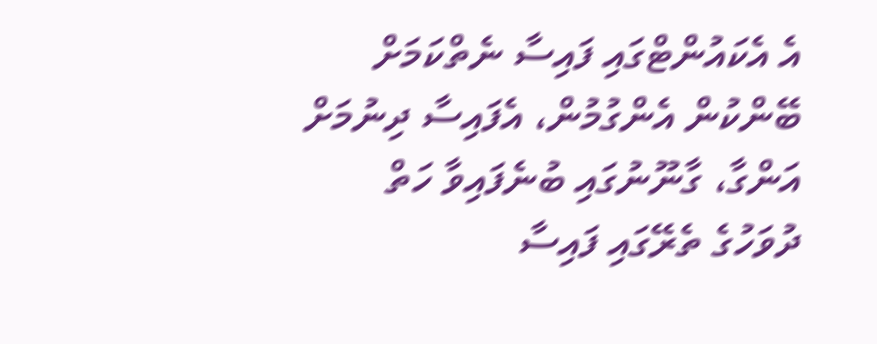އެ އެކައުންޓްގައި ފައިސާ ނެތްކަމަށް ބޭންކުން އެންގުމުން، އެފައިސާ ދިނުމަށް އަންގާ، ގާނޫނުގައި ބުނެފައިވާ ހަތް ދުވަހުގެ ތެރޭގައި ފައިސާ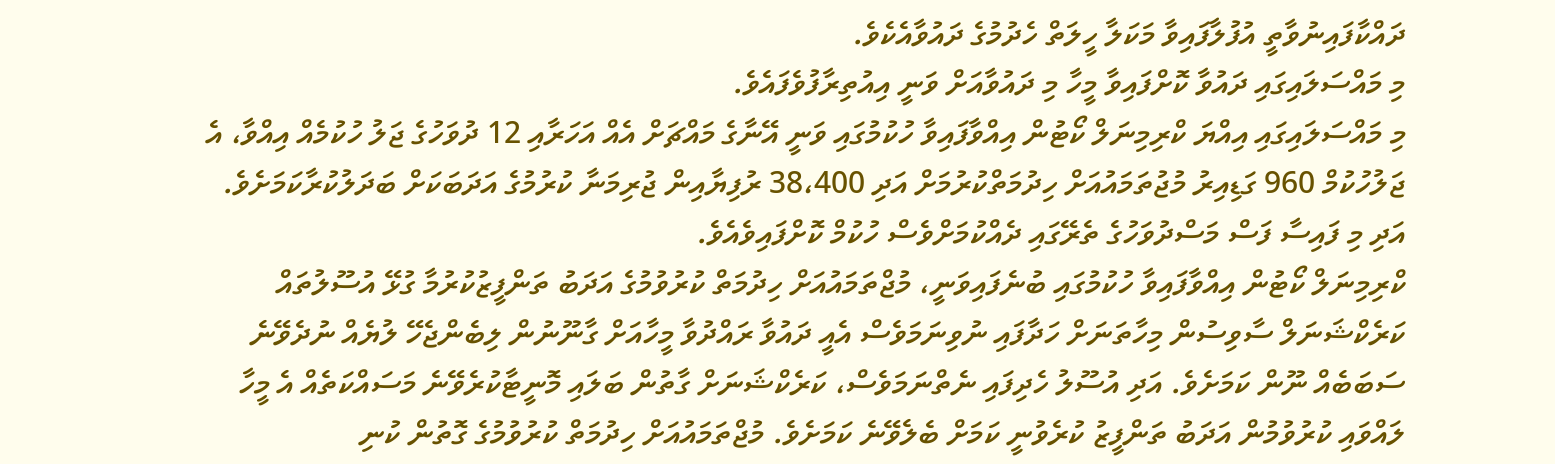ދައްކާފައިނުވާތީ އުފުލާފައިވާ މަކަލާ ހީލަތް ހެދުމުގެ ދައުވާއެކެވެ.
މި މައްސަލައިގައި ދައުވާ ކޮށްފައިވާ މީހާ މި ދައުވާއަށް ވަނީ އިއުތިރާފުވެފައެވެ.
މި މައްސަލައިގައި އިއްޔަ ކްރިމިނަލް ކޯޓުން އިއްވާފައިވާ ހުކުމުގައި ވަނީ އޭނާގެ މައްޗަށް އެއް އަހަރާއި 12 ދުވަހުގެ ޖަލު ހުކުމެއް އިއްވާ، އެ ޖަލުހުކުމް 960 ގަޑިއިރު މުޖުތަމައުއަށް ހިދުމަތްކުރުމަށް އަދި 38،400 ރުފިޔާއިން ޖުރިމަނާ ކުރުމުގެ އަދަބަކަށް ބަދަލުކުރާކަމަށެވެ. އަދި މި ފައިސާ ފަސް މަސްދުވަހުގެ ތެރޭގައި ދެއްކުމަށްވެސް ހުކުމް ކޮށްފައިވެއެވެ.
ކްރިމިނަލް ކޯޓުން އިއްވާފައިވާ ހުކުމުގައި ބުނެފައިވަނީ، މުޖްތަމައުއަށް ހިދުމަތް ކުރުވުމުގެ އަދަބު ތަންފީޒުކުރުމާ ގުޅޭ އުސޫލުތައް ކަރެކްޝަނަލް ސާވިސުން މިހާތަނަށް ހަދާފައި ނުވިނަމަވެސް އެއީ ދައުވާ ރައްދުވާ މީހާއަށް ގާނޫނުން ލިބެންޖެހޭ ލުޔެއް ނުދެވޭނެ ސަބަބެއް ނޫން ކަމަށެވެ. އަދި އުސޫލު ހެދިފައި ނެތްނަމަވެސް، ކަރެކްޝަނަށް ގާތުން ބަލައި މޮނީޓާކުރެވޭނެ މަސައްކަތެއް އެ މީހާ ލައްވައި ކުރުވުމުން އަދަބު ތަންފީޒު ކުރެވުނީ ކަމަށް ބެލެވޭނެ ކަމަށެވެ. މުޖްތަމައުއަށް ހިދުމަތް ކުރުވުމުގެ ގޮތުން ކުނި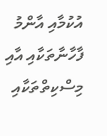އުކުމާއި އާންމު ފާހާނާތަކާއި އާއި މިސްކިތްތަކާއި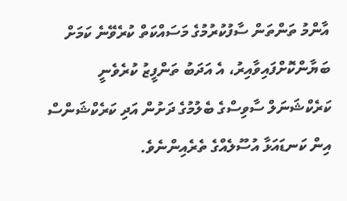އާންމު ތަންތަން ސާފުކުރުމުގެ މަސައްކަތް ކުރެވޭނެ ކަމަށް ބަޔާންކޮށްފައިވާއިރު، އެ އަދަބު ތަންފީޒު ކުރެވެނީ ކަރެކްޝަނަލް ސާވިސްގެ ބެލުމުގެ ދަށުން އަދި ކަރެކްޝަންސް އިން ކަނޑައަޅާ އުސޫލެއްގެ ތެރެއިންނެވެ.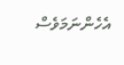އެހެންނަމަވެސް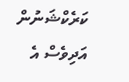ކަރެކްޝަނުން އަދިވެސް އެ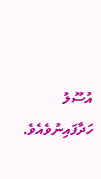އުސޫލު ހަދާފައިނުވެއެވެ.